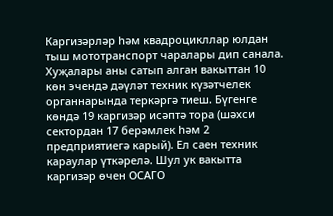Каргизәрләр һәм квадроцикллар юлдан тыш мототранспорт чаралары дип санала. Хуҗалары аны сатып алган вакыттан 10 көн эчендә дәүләт техник күзәтчелек органнарында теркәргә тиеш. Бүгенге көндә 19 каргизәр исәптә тора (шәхси сектордан 17 берәмлек һәм 2 предприятиегә карый). Ел саен техник караулар үткәрелә. Шул ук вакытта каргизәр өчен ОСАГО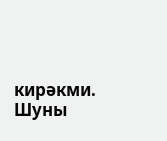кирәкми. Шуны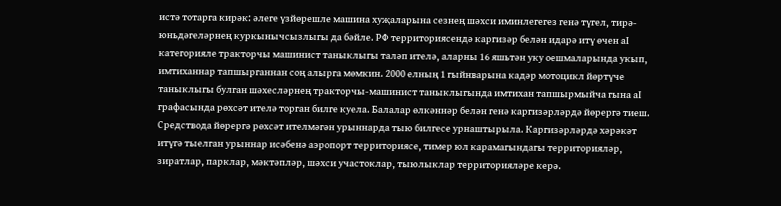истә тотарга кирәк: әлеге үзйөрешле машина хуҗаларына сезнең шәхси иминлегегез генә түгел, тирә-юньдәгеләрнең куркынычсызлыгы да бәйле. РФ территориясендә каргизәр белән идарә итү өчен аІ категорияле тракторчы машинист таныклыгы таләп ителә, аларны 16 яшьтән уку оешмаларында укып, имтиханнар тапшырганнан соң алырга мөмкин. 2000 елның 1 гыйнварына кадәр мотоцикл йөртүче таныклыгы булган шәхесләрнең тракторчы-машинист таныклыгында имтихан тапшырмыйча гына аІ графасында рөхсәт ителә торган билге куела. Балалар өлкәннәр белән генә каргизәрләрдә йөрергә тиеш.
Средствода йөрергә рөхсәт ителмәгән урыннарда тыю билгесе урнаштырыла. Каргизәрләрдә хәрәкәт итүгә тыелган урыннар исәбенә аэропорт территориясе, тимер юл карамагындагы территорияләр, зиратлар, парклар, мәктәпләр, шәхси участоклар, тыюлыклар территорияләре керә.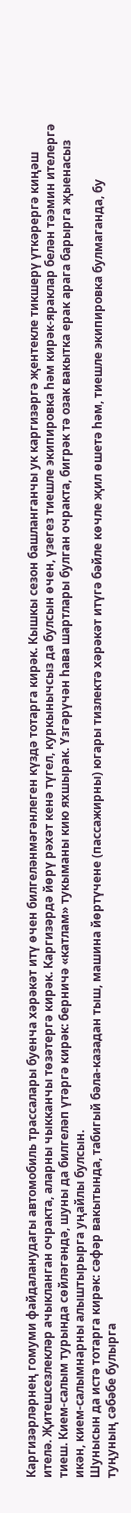Каргизәрләрнең гомуми файдаланудагы автомобиль трассалары буенча хәрәкәт итү өчен билгеләнмәгәнлеген күздә тотарга кирәк. Кышкы сезон башланганчы ук каргизәргә җентекле тикшерү үткәрергә киңәш ителә. Җитешсезлекләр ачыкланган очракта, аларны чыкканчы төзәтергә кирәк. Каргизәрдә йөрү рәхәт кенә түгел, куркынычсыз да булсын өчен, үзегез тиешле экипировка һәм кирәк-яраклар белән тәэмин ителергә тиеш. Кием-салым турында сөйләгәндә, шуны да билгеләп үтәргә кирәк: берничә «катлам» тукыманы кию яхшырак. Үзгәрүчән һава шартлары булган очракта, бигрәк тә озак вакытка ерак арага барырга җыенасыз икән, кием-салымнарны алыштырырга уңайлы булсын.
Шунысын да истә тотарга кирәк: сәфәр вакытында, табигый бәла-казадан тыш, машина йөртүчене (пассажирны) югары тизлектә хәрәкәт итүгә бәйле көчле җил өшетә һәм, тиешле экипировка булмаганда, бу туңуның сәбәбе булырга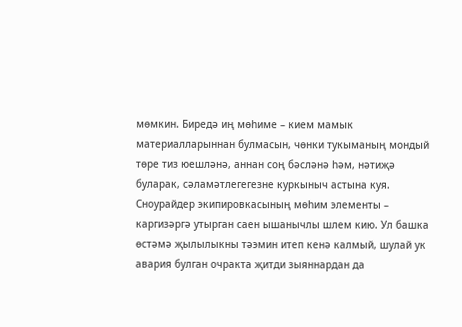мөмкин. Биредә иң мөһиме – кием мамык материалларыннан булмасын, чөнки тукыманың мондый төре тиз юешләнә, аннан соң бәсләнә һәм, нәтиҗә буларак, сәламәтлегегезне куркыныч астына куя. Сноурайдер экипировкасының мөһим элементы – каргизәргә утырган саен ышанычлы шлем кию. Ул башка өстәмә җылылыкны тәэмин итеп кенә калмый, шулай ук авария булган очракта җитди зыяннардан да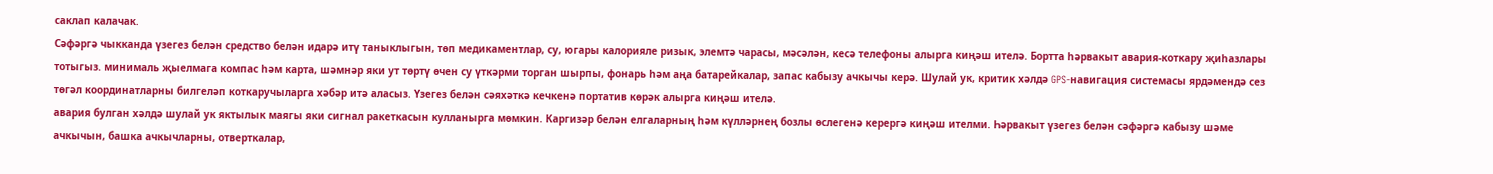саклап калачак.
Сәфәргә чыкканда үзегез белән средство белән идарә итү таныклыгын, төп медикаментлар, су, югары калорияле ризык, элемтә чарасы, мәсәлән, кесә телефоны алырга киңәш ителә. Бортта һәрвакыт авария-коткару җиһазлары тотыгыз. минималь җыелмага компас һәм карта, шәмнәр яки ут төртү өчен су үткәрми торган шырпы, фонарь һәм аңа батарейкалар, запас кабызу ачкычы керә. Шулай ук, критик хәлдә GPS-навигация системасы ярдәмендә сез төгәл координатларны билгеләп коткаручыларга хәбәр итә аласыз. Үзегез белән сәяхәткә кечкенә портатив көрәк алырга киңәш ителә.
авария булган хәлдә шулай ук яктылык маягы яки сигнал ракеткасын кулланырга мөмкин. Каргизәр белән елгаларның һәм күлләрнең бозлы өслегенә керергә киңәш ителми. Һәрвакыт үзегез белән сәфәргә кабызу шәме ачкычын, башка ачкычларны, отверткалар,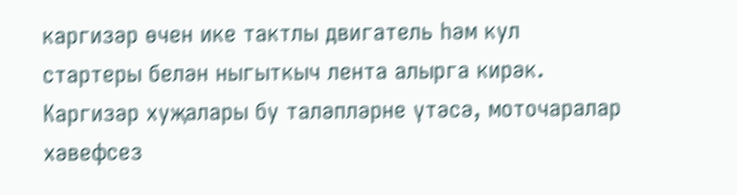каргизәр өчен ике тактлы двигатель һәм кул стартеры белән ныгыткыч лента алырга кирәк. Каргизәр хуҗалары бу таләпләрне үтәсә, моточаралар хәвефсез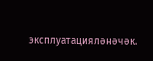эксплуатацияләнәчәк.